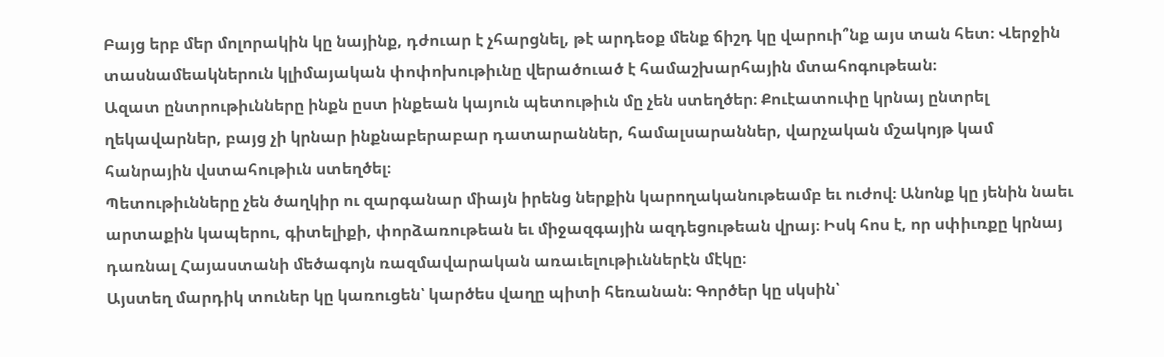Բայց երբ մեր մոլորակին կը նայինք, դժուար է չհարցնել, թէ արդեօք մենք ճիշդ կը վարուի՞նք այս տան հետ։ Վերջին տասնամեակներուն կլիմայական փոփոխութիւնը վերածուած է համաշխարհային մտահոգութեան։
Ազատ ընտրութիւնները ինքն ըստ ինքեան կայուն պետութիւն մը չեն ստեղծեր։ Քուէատուփը կրնայ ընտրել ղեկավարներ, բայց չի կրնար ինքնաբերաբար դատարաններ, համալսարաններ, վարչական մշակոյթ կամ հանրային վստահութիւն ստեղծել։
Պետութիւնները չեն ծաղկիր ու զարգանար միայն իրենց ներքին կարողականութեամբ եւ ուժով։ Անոնք կը յենին նաեւ արտաքին կապերու, գիտելիքի, փորձառութեան եւ միջազգային ազդեցութեան վրայ։ Իսկ հոս է, որ սփիւռքը կրնայ դառնալ Հայաստանի մեծագոյն ռազմավարական առաւելութիւններէն մէկը։
Այստեղ մարդիկ տուներ կը կառուցեն՝ կարծես վաղը պիտի հեռանան։ Գործեր կը սկսին՝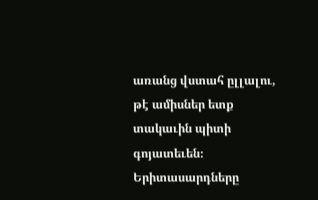առանց վստահ ըլլալու, թէ ամիսներ ետք տակաւին պիտի գոյատեւեն։ Երիտասարդները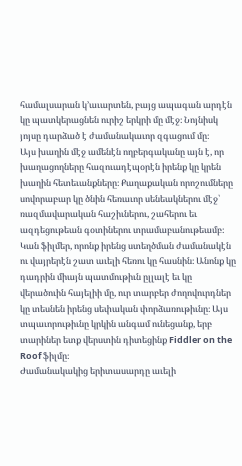համալսարան կ’աւարտեն, բայց ապագան արդէն կը պատկերացնեն ուրիշ երկրի մը մէջ։ Նոյնիսկ յոյսը դարձած է ժամանակաւոր զգացում մը։
Այս խաղին մէջ ամենէն ողբերգականը այն է, որ խաղացողները հազուադէպօրէն իրենք կը կրեն խաղին հետեւանքները։ Քաղաքական որոշումները սովորաբար կը ծնին հեռաւոր սենեակներու մէջ՝ ռազմավարական հաշիւներու, շահերու եւ ազդեցութեան գօտիներու տրամաբանութեամբ։
Կան ֆիլմեր, որոնք իրենց ստեղծման ժամանակէն ու վայրերէն շատ աւելի հեռու կը հասնին։ Անոնք կը դադրին միայն պատմութիւն ըլլալէ եւ կը վերածուին հայելիի մը, ուր տարբեր ժողովուրդներ կը տեսնեն իրենց սեփական փորձառութիւնը։ Այս տպաւորութիւնը կրկին անգամ ունեցանք, երբ տարիներ ետք վերստին դիտեցինք Fiddler on the Roof ֆիլմը։
Ժամանակակից երիտասարդը աւելի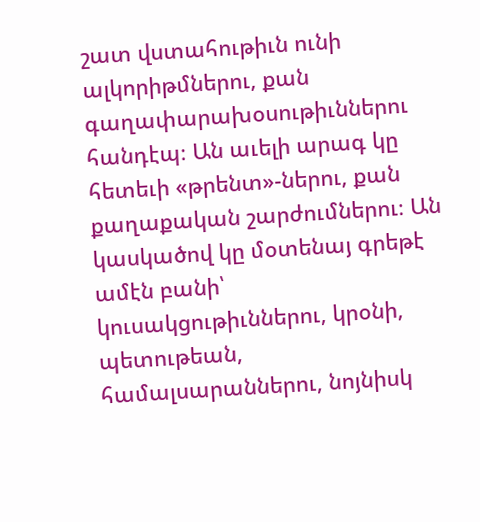շատ վստահութիւն ունի ալկորիթմներու, քան գաղափարախօսութիւններու հանդէպ։ Ան աւելի արագ կը հետեւի «թրենտ»-ներու, քան քաղաքական շարժումներու։ Ան կասկածով կը մօտենայ գրեթէ ամէն բանի՝ կուսակցութիւններու, կրօնի, պետութեան, համալսարաններու, նոյնիսկ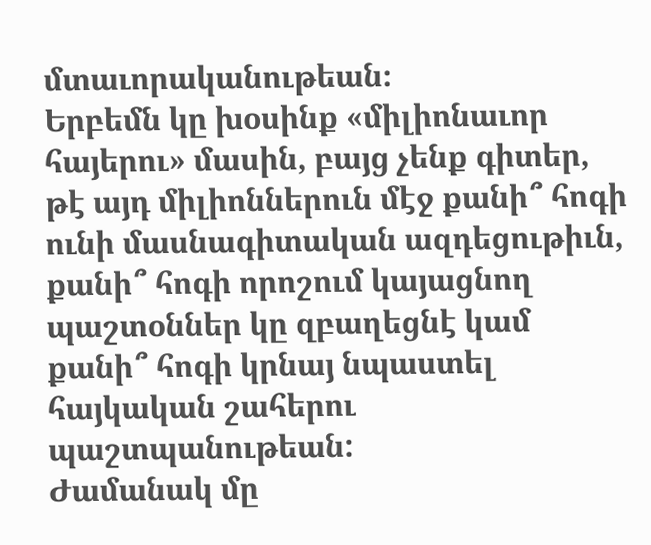մտաւորականութեան։
Երբեմն կը խօսինք «միլիոնաւոր հայերու» մասին, բայց չենք գիտեր, թէ այդ միլիոններուն մէջ քանի՞ հոգի ունի մասնագիտական ազդեցութիւն, քանի՞ հոգի որոշում կայացնող պաշտօններ կը զբաղեցնէ կամ քանի՞ հոգի կրնայ նպաստել հայկական շահերու պաշտպանութեան:
Ժամանակ մը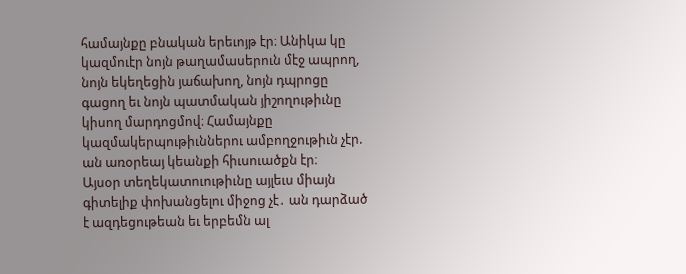համայնքը բնական երեւոյթ էր։ Անիկա կը կազմուէր նոյն թաղամասերուն մէջ ապրող, նոյն եկեղեցին յաճախող, նոյն դպրոցը գացող եւ նոյն պատմական յիշողութիւնը կիսող մարդոցմով։ Համայնքը կազմակերպութիւններու ամբողջութիւն չէր. ան առօրեայ կեանքի հիւսուածքն էր։
Այսօր տեղեկատուութիւնը այլեւս միայն գիտելիք փոխանցելու միջոց չէ․ ան դարձած է ազդեցութեան եւ երբեմն ալ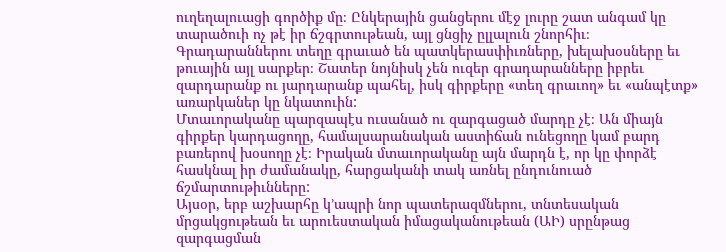ուղեղալուացի գործիք մը։ Ընկերային ցանցերու մէջ լուրը շատ անգամ կը տարածուի ոչ թէ իր ճշգրտութեան, այլ ցնցիչ ըլլալուն շնորհիւ։
Գրադարաններու տեղը գրաւած են պատկերասփիւռները, խելախօսները եւ թուային այլ սարքեր։ Շատեր նոյնիսկ չեն ուզեր գրադարանները իբրեւ զարդարանք ու յարդարանք պահել, իսկ գիրքերը «տեղ գրաւող» եւ «անպէտք» առարկաներ կը նկատուին:
Մտաւորականը պարզապէս ուսանած ու զարգացած մարդը չէ։ Ան միայն գիրքեր կարդացողը, համալսարանական աստիճան ունեցողը կամ բարդ բառերով խօսողը չէ։ Իրական մտաւորականը այն մարդն է, որ կը փորձէ հասկնալ իր ժամանակը, հարցականի տակ առնել ընդունուած ճշմարտութիւնները:
Այսօր, երբ աշխարհը կ’ապրի նոր պատերազմներու, տնտեսական մրցակցութեան եւ արուեստական իմացականութեան (ԱԻ) սրընթաց զարգացման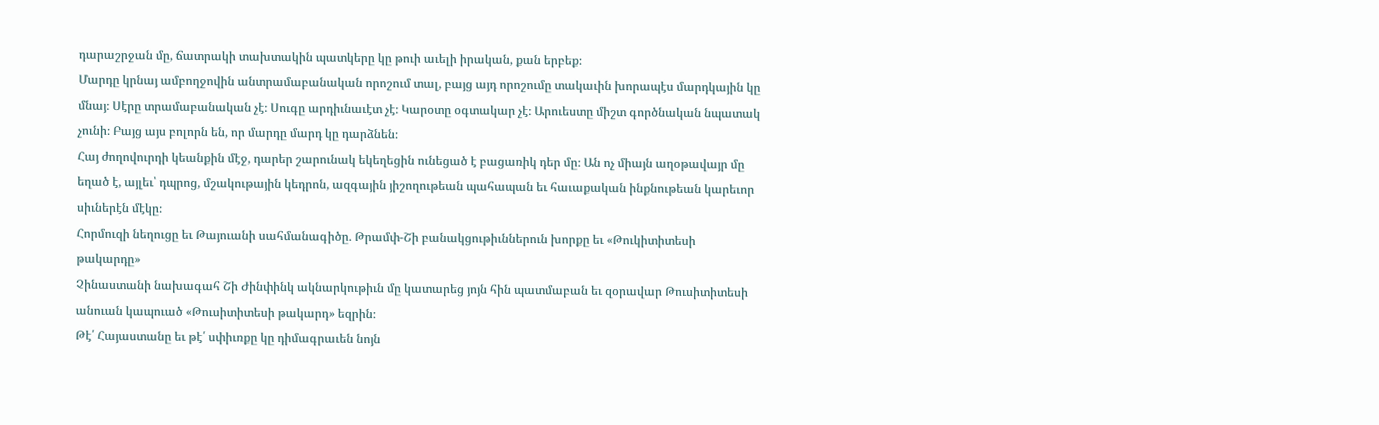դարաշրջան մը, ճատրակի տախտակին պատկերը կը թուի աւելի իրական, քան երբեք։
Մարդը կրնայ ամբողջովին անտրամաբանական որոշում տալ, բայց այդ որոշումը տակաւին խորապէս մարդկային կը մնայ։ Սէրը տրամաբանական չէ։ Սուգը արդիւնաւէտ չէ։ Կարօտը օգտակար չէ։ Արուեստը միշտ գործնական նպատակ չունի։ Բայց այս բոլորն են, որ մարդը մարդ կը դարձնեն։
Հայ ժողովուրդի կեանքին մէջ, դարեր շարունակ եկեղեցին ունեցած է բացառիկ դեր մը։ Ան ոչ միայն աղօթավայր մը եղած է, այլեւ՝ դպրոց, մշակութային կեդրոն, ազգային յիշողութեան պահապան եւ հաւաքական ինքնութեան կարեւոր սիւներէն մէկը։
Հորմուզի նեղուցը եւ Թայուանի սահմանագիծը. Թրամփ-Շի բանակցութիւններուն խորքը եւ «Թուկիտիտեսի թակարդը»
Չինաստանի նախագահ Շի Ժինփինկ ակնարկութիւն մը կատարեց յոյն հին պատմաբան եւ զօրավար Թուսիտիտեսի անուան կապուած «Թուսիտիտեսի թակարդ» եզրին։
Թէ՛ Հայաստանը եւ թէ՛ սփիւռքը կը դիմագրաւեն նոյն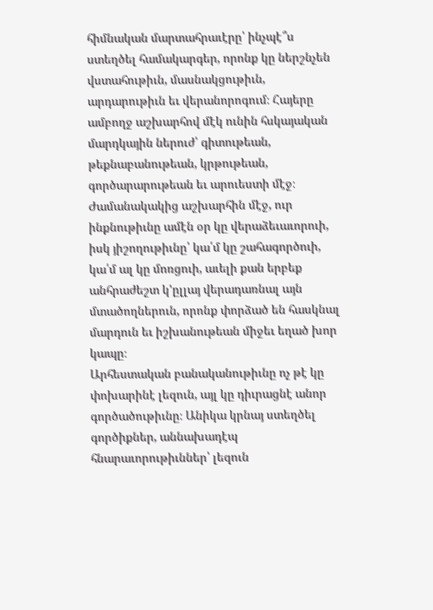հիմնական մարտահրաւէրը՝ ինչպէ՞ս ստեղծել համակարգեր, որոնք կը ներշնչեն վստահութիւն, մասնակցութիւն, արդարութիւն եւ վերանորոգում։ Հայերը ամբողջ աշխարհով մէկ ունին հսկայական մարդկային ներուժ՝ գիտութեան, թեքնաբանութեան, կրթութեան, գործարարութեան եւ արուեստի մէջ։
Ժամանակակից աշխարհին մէջ, ուր ինքնութիւնը ամէն օր կը վերաձեւաւորուի, իսկ յիշողութիւնը՝ կա՛մ կը շահագործուի, կա՛մ ալ կը մոռցուի, աւելի քան երբեք անհրաժեշտ կ'ըլլայ վերադառնալ այն մտածողներուն, որոնք փորձած են հասկնալ մարդուն եւ իշխանութեան միջեւ եղած խոր կապը։
Արհեստական բանականութիւնը ոչ թէ կը փոխարինէ լեզուն, այլ կը դիւրացնէ անոր գործածութիւնը։ Անիկա կրնայ ստեղծել գործիքներ, աննախադէպ հնարաւորութիւններ՝ լեզուն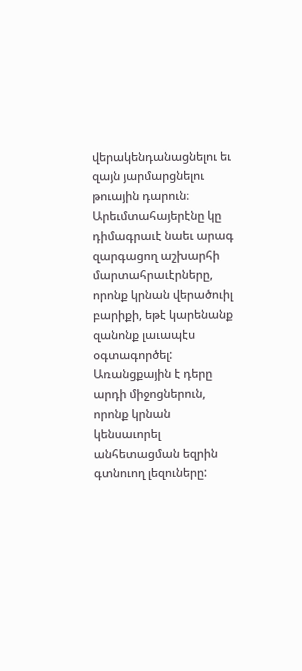վերակենդանացնելու եւ զայն յարմարցնելու թուային դարուն։
Արեւմտահայերէնը կը դիմագրաւէ նաեւ արագ զարգացող աշխարհի մարտահրաւէրները, որոնք կրնան վերածուիլ բարիքի, եթէ կարենանք զանոնք լաւապէս օգտագործել: Առանցքային է դերը արդի միջոցներուն, որոնք կրնան կենսաւորել անհետացման եզրին գտնուող լեզուները: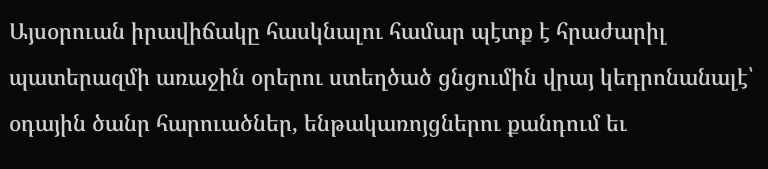Այսօրուան իրավիճակը հասկնալու համար պէտք է հրաժարիլ պատերազմի առաջին օրերու ստեղծած ցնցումին վրայ կեդրոնանալէ՝ օդային ծանր հարուածներ, ենթակառոյցներու քանդում եւ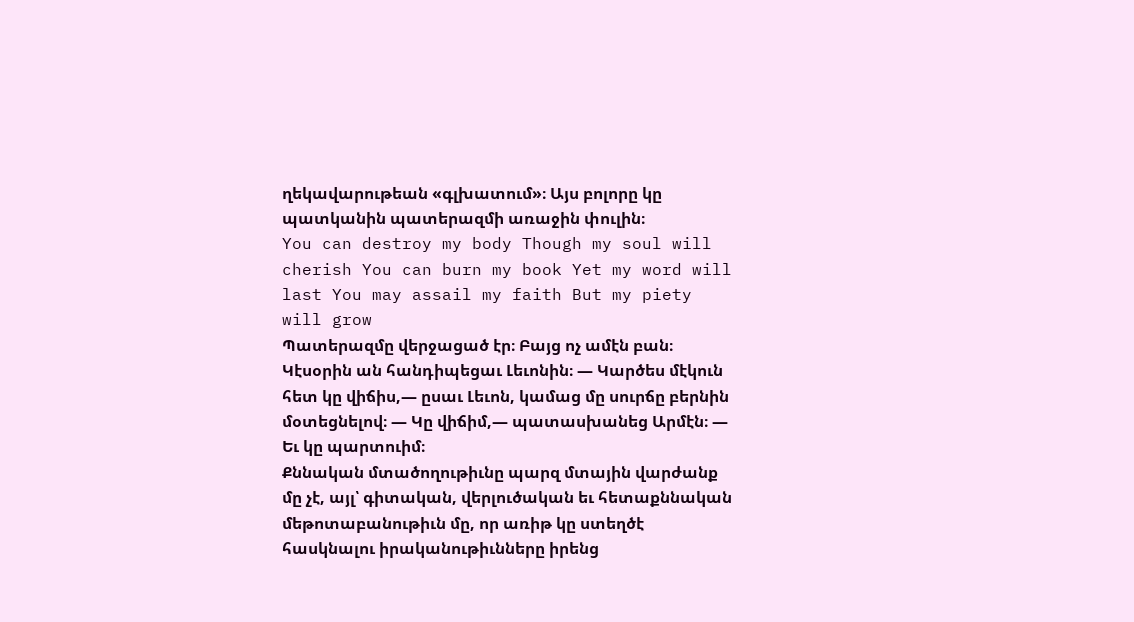ղեկավարութեան «գլխատում»։ Այս բոլորը կը պատկանին պատերազմի առաջին փուլին։
You can destroy my body Though my soul will cherish You can burn my book Yet my word will last You may assail my faith But my piety will grow
Պատերազմը վերջացած էր։ Բայց ոչ ամէն բան։ Կէսօրին ան հանդիպեցաւ Լեւոնին։ — Կարծես մէկուն հետ կը վիճիս,— ըսաւ Լեւոն, կամաց մը սուրճը բերնին մօտեցնելով։ — Կը վիճիմ,— պատասխանեց Արմէն։ — Եւ կը պարտուիմ։
Քննական մտածողութիւնը պարզ մտային վարժանք մը չէ, այլ՝ գիտական, վերլուծական եւ հետաքննական մեթոտաբանութիւն մը, որ առիթ կը ստեղծէ հասկնալու իրականութիւնները իրենց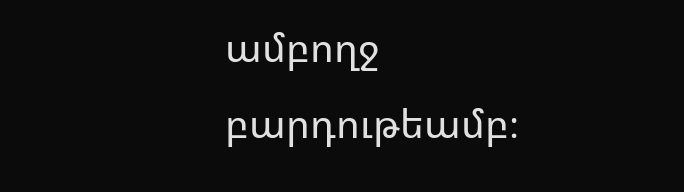ամբողջ բարդութեամբ։